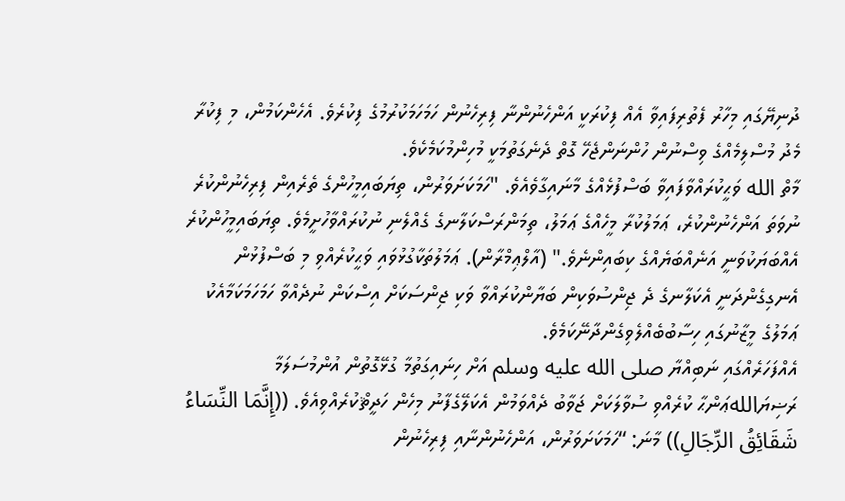ދުނިޔޭގައި މިހާރު ފެތުރިފައިވާ އެއް ފިކުރަކީ އަންހެނުންނާ ފިރިހެނުން ހަމަހަމަކުރުމުގެ ފިކުރެވެ. އެހެންކަމުން، މި ފިކުރާ މެދު މުސްލިމެއްގެ ވިސްނުން ހުންނަންޖެހޭ ގޮތް ދެނެގަތުމަކީ މުހިންމުކަމެކެވެ.
މާތް الله ވަޙީކުރައްވާފައިވާ ބަސްފުޅެއްގެ މާނައިގާވެއެވެ. "ހަމަކަށަވަރުން، ތިޔަބައިމީހުންގެ ތެރެއިން ފިރިހެނުންކުރެ ނުވަތަ އަންހެނުންކުރެ، ޢަމަލުކުރާ މީހެއްގެ ޢަމަލު، ތިމަންރަސްކަލާނގެ ގެއްލެނި ނުކުރައްވާހުށީމެވެ. ތިޔަބައިމީހުންކުރެ އެއްބަޔަކުވަނީ އަނެއްބަޔެއްގެ ކިބައިންނެވެ." (އާލްޢިމްރާން). ޢަމަލުތަކާގުޅުވައި ވަޙީކުރެއްވި މި ބަސްފުޅުން އެނގިގެންދަނީ އެކަލާނގެ ދެ ޖިންސުވަކިން ބަޔާންކުރައްވާ ވަކި ޖިންސަކަށް އިސްކަން ނުދެއްވާ ހަމަހަމަކަމާއެކު ޢަމަލުގެ މީޒާނުގައި ހިސާބުބެއްލެވިގެންދާނޭކަމެވެ.
އެއްފަހަރެއްގައި ނަބިއްޔާ صلى الله عليه وسلم އަށް ހިނައިގަތުމާ ގުޅޭގޮތުން އުންމުސަލަމާ ރަޟިޔަاللهޢަންޙާ ކުރެއްވި ސުވާލަކަށް ޖަވާބު ދެއްވަމުން އެކަލޭގެފާނު މިހެން ހަދީޘްކުރެއްވިއެވެ. ((إِنَّمَا النِّسَاءُ شَقَائِقُ الرِّجَالِ)) މާނަ: “ހަމަކަށަވަރުން، އަންހެނުންނާއި ފިރިހެނުން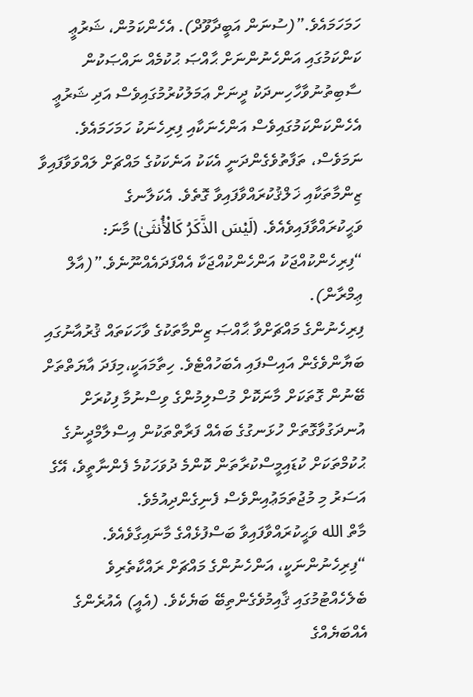ހަމަހަމައެވެ.”(ސުނަން އަބީދާވޫދް). އެހެންކަމުން، ޝަރުޢީ ކަންކަމުގައި އަންހެނުންނަށް ޙާއްޞަ ޙުކުމެއް ނައްޞަކުން ސާބިތުނުވާހާހިނދަކު ދީނަށް ޢަމަލުކުރުމުގައިވެސް އަދި ޝަރުޢީ އެހެންކަންކަމުގައިވެސް އަންހެނަކާއި ފިރިހެނަކު ހަމަހަމައެވެ. ނަމަވެސް، ތަފާތުވެގެންދަނީ އެކަކު އަނެކަކުގެ މައްޗަށް ލައްވަވާފައިވާ ޒިންމާތަކާއި ޚަލްޤުކުރައްވާފައިވާ ގޮތެވެ. އެކަލާނގެ ވަޙީކުރައްވާފައިވެއެވެ. (لَيْسَ الذَّكَرُ كَالْأُنثَىٰ) މާނަ: “ފިރިހެންކުއްޖަކު އަންހެންކުއްޖަކާ އެއްފަދައެއްނޫނެވެ.”(އާލް ޢިމްރާން).
ފިރިހެނުންގެ މައްޗަށްވާ ޙާއްޞަ ޒިންމާތަކުގެ ވާހަކަތައް ޤުރުއާނުގައި ބަޔާންވެގެން އައިސްފައި އެބަހުއްޓެވެ. ހިތާމައަކީ،މިފަދަ އާޔަތްތަށް ބޭނުން ގޮތަކަށް މާނަކޮށް މުސްލިމުންގެ ވިސްނުމާ ފިކުރަށް އުނދަގުވާގޮތަށް ހުޅަނގުގެ ބައެއް ފަރާތްތަކުން އިސްލާމްދީނުގެ ޙުކުމްތަކަށް ކުޑައިމީސްކުރާތަން ކޮންމެ ދުވަހަކުމެ ފެންނާތީވެ، އޭގެ އަސަރު މި މުޖުތަމަޢުއިންވެސް ފެނިގެންދިއުމެވެ.
މާތް الله ވަޙީކުރައްވާފައިވާ ބަސްފުޅެއްގެ މާނައިގާވެއެވެ. “ފިރިހެނުންނަކީ، އަންހެނުންގެ މައްޗަށް ރައްކާތެރިވެ ބެލެހެއްޓުމުގައި ޤާއިމުވެގެންތިބޭ ބަޔެކެވެ. (އެއީ) އެއުރެންގެ އެއްބަޔެއްގެ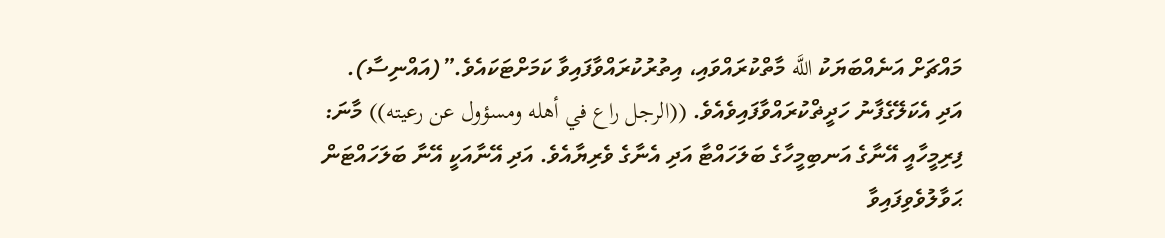މައްޗަށް އަނެއްބަޔަކު اللَّه މާތްކުރައްވައި، އިތުރުކުރައްވާފައިވާ ކަމަށްޓަކައެވެ.”(އައްނިސާ). އަދި އެކަލޭގެފާނު ހަދީޡްކުރައްވާފައިވެއެވެ. ((الرجل راع في أهله ومسؤول عن رعيته)) މާނަ: ފިރިމީހާއީ އޭނާގެ އަނބިމީހާގެ ބަލަހައްޓާ އަދި އެނާގެ ވެރިޔާއެވެ. އަދި އޭނާއަކީ އޭނާ ބަލަހައްޓަން ޙަވާލުވެވިފައިވާ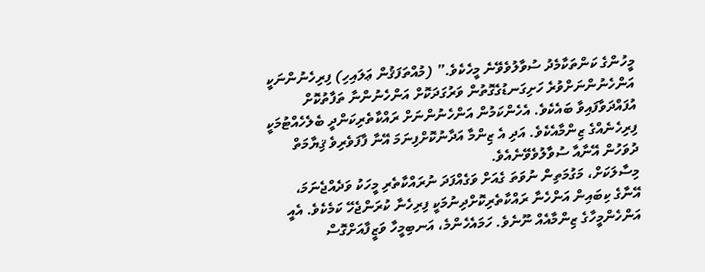މީހުންގެ ކަންތަކާމެދު ސުވާލުވެވޭނެ މީހެކެވެ.” (މުއްތަފަޤުން ޢަލައިހި) ފިރިހެނުންނަކީ އަންހެނުންނަށްވުރެ ހަށިގަނޑުގެގޮތުން ވަރުގަދަކޮށް އަންހެނުންނާ ތަފާތުކޮށް އުފައްދަވާފައިވާ ބައެކެވެ. އެހެންކަމުން އަންހެނުންނަށް ރައްކާތެރިކަންދީ ބެލެހެއްޓުމަކީ ފިރިހެނެއްގެ ޒިންމާއެކެވެ. އަދި އެ ޒިންމާ އަދާނުކޮށްފިނަމަ އޭނާ ފާފަވެރިވެ ޤިޔާމަތް ދުވަހުން އޭނާއާ ސުވާލުވެވޭނެއެވެ.
މިސާލަކަށް، މަގުމަތިން ނުވަތަ ގެއަށް ވަގެއްފަދަ ނުރައްކާތެރި މީހަކު ވަދެއްޖެނަމަ، އޭނާގެ ކިބައިން އަންހެނާ ރައްކާތެރިކޮށްދިނުމަކީ ފިރިހެނާ ކުރަންޖެހޭ ކަމެކެވެ. އެއީ އަންހެންމީހާގެ ޒިންމާއެއް ނޫނެވެ. ހަމައެހެންމެ، އަނބިމީހާ ވަޒީފާއަށްގޮސް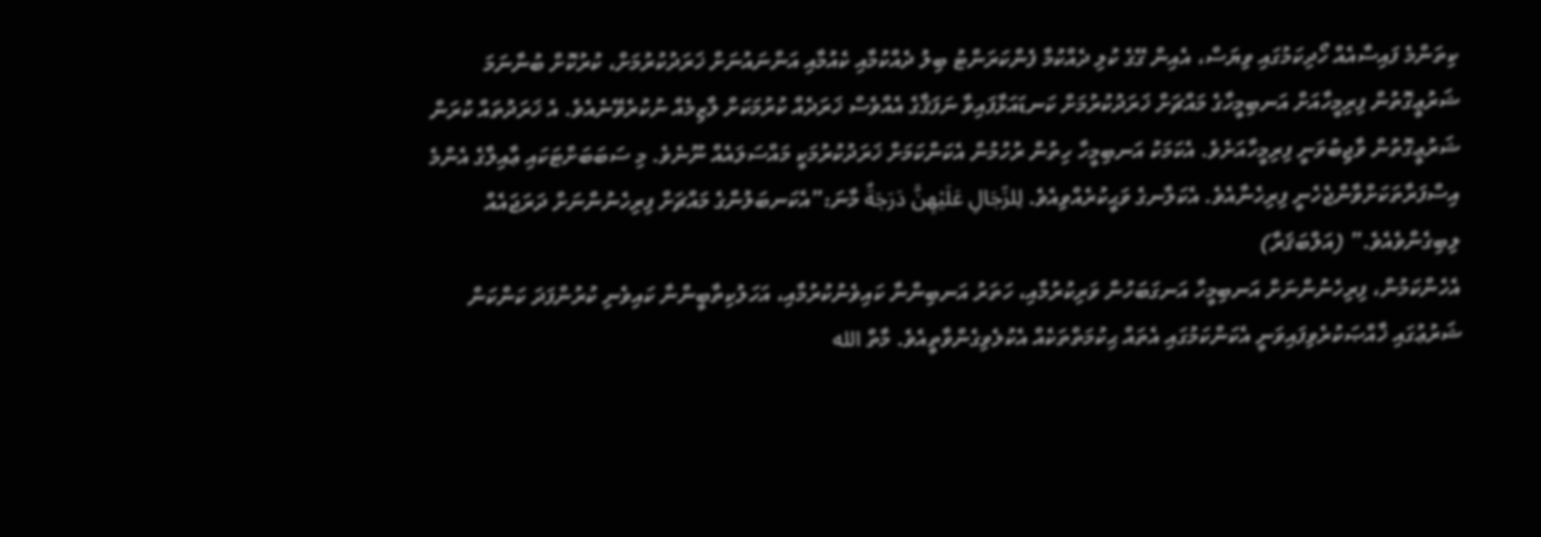ކިތަންމެ ފައިސާއެއް ހޯދިކަމުގައި ވިޔަސް، އެއިން ގޭގެ ކުލި ދެއްކުމާ ފެންކަރަންޓު ބިލު ދެއްކުމާއި ކެއުމާއި އަންނައުނަށް ޚަރަދުކުރުމަށް، ކުރުކޮށް ބުނާނަމަ ޝަރުޢީގޮތުން ފިރިމީހާއަށް އަނބިމީހާގެ މައްޗަށް ޚަރަދުކުރުމަށް ކަނޑައަޅާފައިވާ ނަފަޤާގެ އެއްވެސް ޚަރަދެއް ކުރުމަކަށް ލާޒިމެއް ނުކުރެވޭނެއެވެ. އެ ޚަރަދުތައް ކުރަން ޝަރުޢީގޮތުން ވާޖިބުވަނީ ފިރިމީހާއަށެވެ. އެކަމަކު އަނބިމީހާ ހިތުން ރުހުމުން އެކަންކަމަށް ޚަރަދުކުރުމަކީ މައްސަލައެއް ނޫނެވެ. މި ސަބަބަށްޓަކައި ޢާއިލާގެ އެންމެ އިސްފަރާތަކަށްވާންޖެހެނީ ފިރިހެނާއެވެ. އެކަލާނގެ ވަޙީކުރެއްވިއެވެ. لِلرِّجَالِ عَلَيْهِنَّ دَرَجَةٌ މާނަ:”އެކަނބަލުންގެ މައްޗަށް ފިރިހެނުންނަށް ދަރަޖައެއް ލިބިގެންވެއެވެ.” (އަލްބަޤަރާ)
އެހެންކަމުން، ފިރިހެނުންނަށް އަނބިމީހާ އަނގަބަހުން ވަރިކުރުމާއި، ހަތަރު އަނބިންނާ ކައިވެނުކުރުމާއި، އަހަލުކިތާބީންނާ ކައިވެނި ކުރުންފަދަ ކަންކަން ޝަރުޢުގައި ޚާއްޞަކުރެވިފައިވަނީ އެކަންކަމުގައި އެތައް ޙިކުމަތްތަކެއް އެކުލެވިގެންވާތީއެވެ. މާތް الله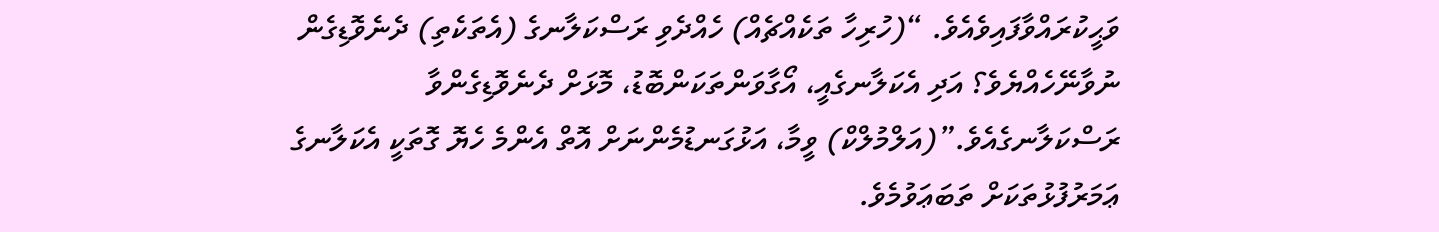ވަޙީކުރައްވާފައިވެއެވެ. “(ހުރިހާ ތަކެއްޗެއް) ހެއްދެވި ރަސްކަލާނގެ (އެތަކެތި) ދެނެވޮޑިގެން ނުވާނޭހެއްޔެވެ؟ އަދި އެކަލާނގެއީ، އޯގާވަންތަކަންބޮޑު، މޮޅަށް ދެނެވޮޑިގެންވާ ރަސްކަލާނގެއެވެ.”(އަލްމުލްކް) ވީމާ، އަޅުގަނޑުމެންނަށް އޮތް އެންމެ ހެޔޮ ގޮތަކީ އެކަލާނގެ ޢަމަރުފުޅުތަކަށް ތަބަޢަވުމެވެ.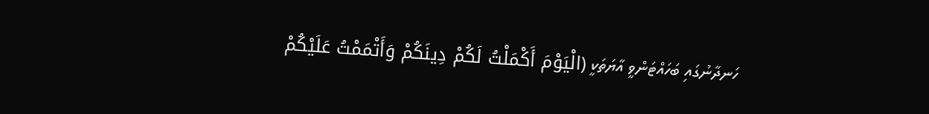ހަނދާނުގައި ބަހައްޓަންވީ އާޔަތަކީ (الْيَوْمَ أَكْمَلْتُ لَكُمْ دِينَكُمْ وَأَتْمَمْتُ عَلَيْكُمْ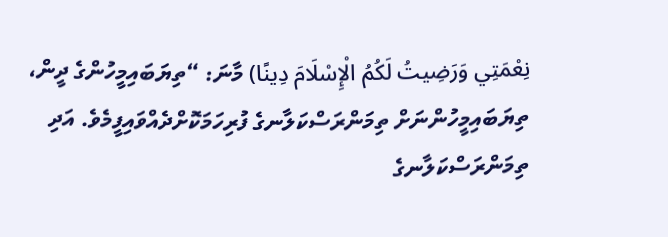نِعْمَتِي وَرَضِيتُ لَكُمُ الْإِسْلَامَ دِينًا) މާނަ: “ތިޔަބައިމީހުންގެ ދީން، ތިޔަބައިމީހުންނަށް ތިމަންރަސްކަލާނގެ ފުރިހަމަކޮށްދެއްވައިފީމެވެ. އަދި ތިމަންރަސްކަލާނގެ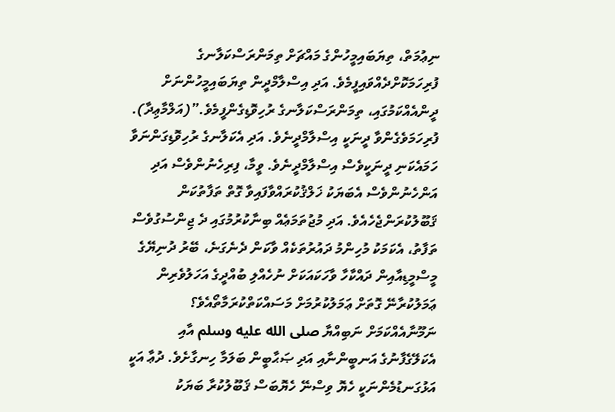ނިޢުމަތް، ތިޔަބައިމީހުންގެ މައްޗަށް ތިމަންރަސްކަލާނގެ ފުރިހަމަކޮށްދެއްވައިފީމެވެ. އަދި އިސްލާމްދީން ތިޔަބައިމީހުންނަށް ދީންއެއްކަމުގައި، ތިމަންރަސްކަލާނގެ ރުހިވޮޑިގެންފީމެވެ.”(އަލްމާޢިދާ).
ފުރިހަމަވެގެންވާ ދީނަކީ އިސްލާމްދީނެވެ. އަދި އެކަލާނގެ ރުހިވޮޑިގަންނަވާ ހަމައެކަނި ދީނަކީވެސް އިސްލާމްދީނެވެ. ވީމާ، ފިރިހެނުންވެސް އަދި އަންހެނުންވެސް އެބަޔަކު ޚަލްޤުކުރައްވާފައިވާ ގޮތް ތަފާތުކަން ޤަބޫލުކުރަންޖެހެއެވެ. އަދި މުޖުތަމަޢެއް ބިނާކުރުމުގައި ދެ ޖިންސުގުވެސް ތަފާތު، އެކަމަކު މުހިންމު ދައުރުތަކެއް ވާކަން ދެނެގަނެ، ބޭރު ދުނިޔޭގެ މީސްމީޑިއާއިން ދައްކާހާ ވާހަކައަކަށް ނުހެއްލި ބުއްދީގެ އަހަލުވެރިން ޢަމަލުކުރާނޭ ގޮތަށް ޢަމަލުކުރުމަށް މަސައްކަތްކުރަމާތޯއެވެ؟ ނަމޫނާއެއްކަމަށް ނަބިއްޔާ صلى الله عليه وسلم އާއި އެކަލޭގެފާނުގެ އަނބީންނާއި އަދި ޞަޙާބީން ބަލަމާ ހިނގާށެވެ. ދުޢާ އަކީ އަޅުގަނޑުމެންނަކީ ހެޔޮ ވިސްނޭ ހެޔޮބަސް ޤަބޫލުކުރާ ބަޔަކު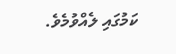ކަމުގައި ލެއްވުމެވެ.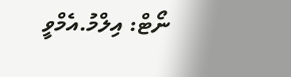ނޯޓް: އިލްމު.އެމްވީ